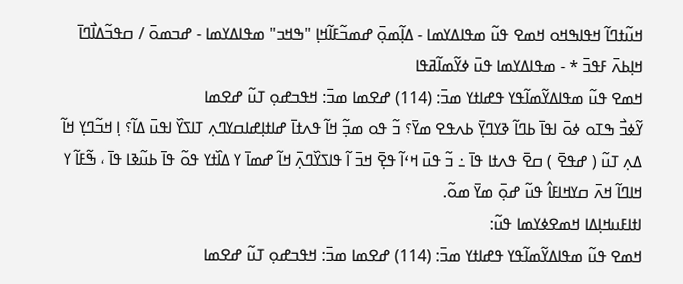ߞߎ߬ߙߣߊ߬ ߞߟߊߒߞߋ ߞߘߐ ߟߎ߬ ߘߟߊߡߌߘߊ - ߡߊ߲߬ߘߋ߲߫ ߝߘߏ߬ߓߊ߬ߞߊ߲ "ߒߞߏ" ߘߟߊߡߌߘߊ - ߝߏߘߋ߫ / ߛߟߏ߬ߡߊ߯ߣߊ߫ ߞߊ߲ߕߍ߫ ߓߟߏ߫ * - ߘߟߊߡߌߘߊ ߟߎ߫ ߦߌ߬ߘߊ߬ߥߟߊ
ߞߘߐ ߟߎ߬ ߘߟߊߡߌ߬ߘߊ߬ߟߌ ߟߝߊߙߌ ߘߏ߫: (114) ߝߐߘߊ ߘߏ߫: ߞߟߏߝߋ߲ ߠߎ߬ ߝߐߘߊ
ߌ߬ߦߏ߯ ߒߠߋ ߦߋ߫ ߊߟߊ߫ ߕߣߊ߬ ߢߌߣߌ߲߫ ߕߍߟߐ ߘߌ߫؟ ߏ߬ ߟߋ ߘߏ߲߬ ߞߊ߬ ߟߍߙߊ߫ ߝߊߙߊ߲ߝߊߛߌߣߍ߲ ߠߊߖߌ߰ ߊߟߎ߫ ߡߊ߬؟ ߊ߲ ߞߏ߬ߣߌ߲ ߞߊ߬ ߡߍ߲ ߠߎ߬ ( ߝߟߐ߫ ) ߛߐ߫ ߟߍߙߊ ߟߊ߫ ߸ ߏ߬ ߟߎ߫ ߞߵߊ߬ ߟߐ߲߫ ߞߏ߫ ߊ߬ ߟߊߖߌ߰ߣߍ߲߫ ߞߊ߬ ߝߘߊ߫ ߌ ߡߊ߰ߙߌ ߟߋ߬ ߟߊ߫ ߕߎ߬ߢߊ ߟߊ߫ ، ߒ߬ߓߊ߬ ߌ ߞߊߣߊ߬ ߞߍ߫ ߛߌߞߊߓߊ߮ ߟߎ߬ ߝߋ߲߫ ߘߌ߫ ߘߋ߬.
ߊߙߊߓߎߞߊ߲ߡߊ ߞߘߐߦߌߘߊ ߟߎ߬:
ߞߘߐ ߟߎ߬ ߘߟߊߡߌ߬ߘߊ߬ߟߌ ߟߝߊߙߌ ߘߏ߫: (114) ߝߐߘߊ ߘߏ߫: ߞߟߏߝߋ߲ ߠߎ߬ ߝߐߘߊ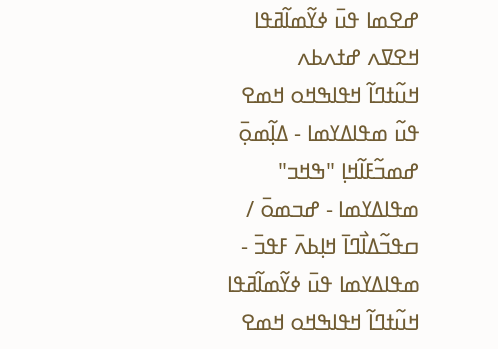ߝߐߘߊ ߟߎ߫ ߦߌ߬ߘߊ߬ߥߟߊ ߞߐߜߍ ߝߙߍߕߍ
ߞߎ߬ߙߣߊ߬ ߞߟߊߒߞߋ ߞߘߐ ߟߎ߬ ߘߟߊߡߌߘߊ - ߡߊ߲߬ߘߋ߲߫ ߝߘߏ߬ߓߊ߬ߞߊ߲ "ߒߞߏ" ߘߟߊߡߌߘߊ - ߝߏߘߋ߫ / ߛߟߏ߬ߡߊ߯ߣߊ߫ ߞߊ߲ߕߍ߫ ߓߟߏ߫ - ߘߟߊߡߌߘߊ ߟߎ߫ ߦߌ߬ߘߊ߬ߥߟߊ
ߞߎ߬ߙߣߊ߬ ߞߟߊߒߞߋ ߞߘߐ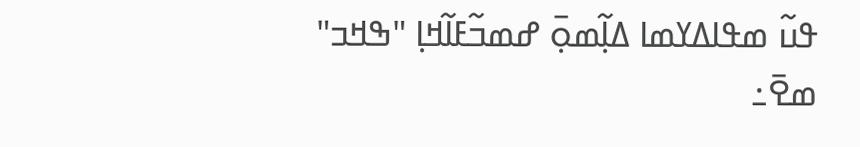ߟߎ߬ ߘߟߊߡߌߘߊ ߡߊ߲߬ߘߋ߲߫ ߝߘߏ߬ߓߊ߬ߞߊ߲ "ߒߞߏ" ߘߐ߫߸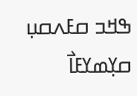ߒߞߏ ߛߓߍߛߎ߲ ߛߌ߲ߘߌߓߊ߯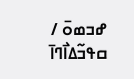ߝߏߘߋ߫ / ߛߟߏ߬ߡߊ߯ߣߊ߫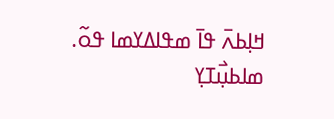ߞߊ߲ߕߍ߫ ߟߊ߫ ߘߟߊߡߌߘߊ ߟߋ߬.
ߘߊߕߎ߲߯ߠߌ߲